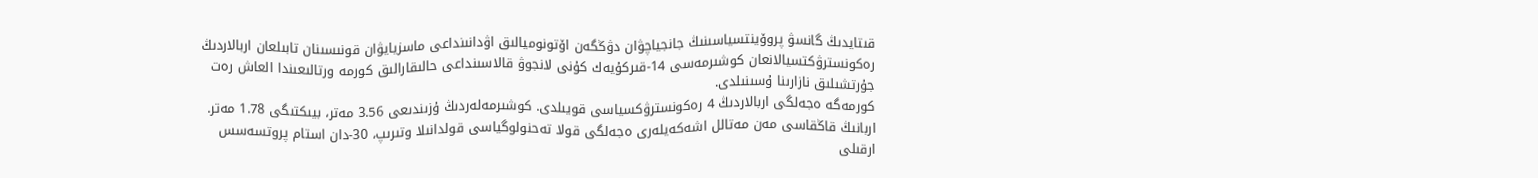قىتايدىڭ گانسۋ پروۆينتسياسىنىڭ جانجياچۋان دۋڭگەن اۆتونوميالىق اۋدانىنداعى ماسزيايۋان قونىسىنان تابىلعان اربالاردىڭ رەكونسترۋكتسيالانعان كوشىرمەسى 14-قىركۇيەك كۇنى لانجوۋ قالاسىنداعى حالىقارالىق كورمە ورتالىعىندا العاش رەت جۇرتشىلىق نازارىنا ۇسىنىلدى.
كورمەگە ەجەلگى اربالاردىڭ 4 رەكونسترۋكسياسى قويىلدى. كوشىرمەلەردىڭ ۇزىندىعى 3.56 مەتر، بيىكتىگى 1.78 مەتر. اربانىڭ قاڭقاسى مەن مەتالل اشەكەيلەرى ەجەلگى قولا تەحنولوگياسى قولدانىلا وتىرىپ، 30-دان استام پروتسەسس ارقىلى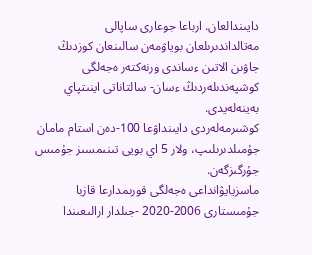دايىندالعان. ارباعا جوعارى ساپالى مەتالداندىرىلعان بوياۋمەن سالىنعان كوزدىڭ جاۋىن الاتىن ءساندى ورنەكتەر ەجەلگى كوشپەندىلەردىڭ ءسان- سالتاناتى اينىتپاي بەينەلەيدى.
كوشىرمەلەردى دايىنداۋعا 100-دەن استام مامان جۇمىلدىرىلىپ، ولار 5 اي بويى تىنىمسىز جۇمىس جۇرگىزگەن.
ماسزيايۋانداعى ەجەلگى قورىمدارعا قازبا جۇمىستارى 2006-2020 -جىلدار ارالىعىندا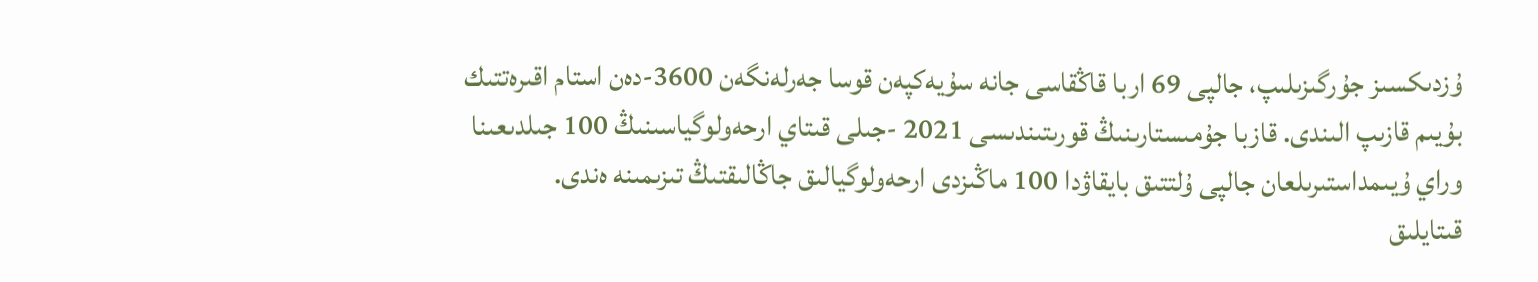ۇزدىكسىز جۇرگىزىلىپ، جالپى 69 اربا قاڭقاسى جانە سۇيەكپەن قوسا جەرلەنگەن 3600-دەن استام اقىرەتتىك بۇيىم قازىپ الىندى. قازبا جۇمىستارىنىڭ قورىتىندىسى 2021 -جىلى قىتاي ارحەولوگياسىنىڭ 100 جىلدىعىنا وراي ۇيىمداستىرىلعان جالپى ۇلتتىق بايقاۋدا 100 ماڭىزدى ارحەولوگيالىق جاڭالىقتىڭ تىزىمىنە ەندى.
قىتايلىق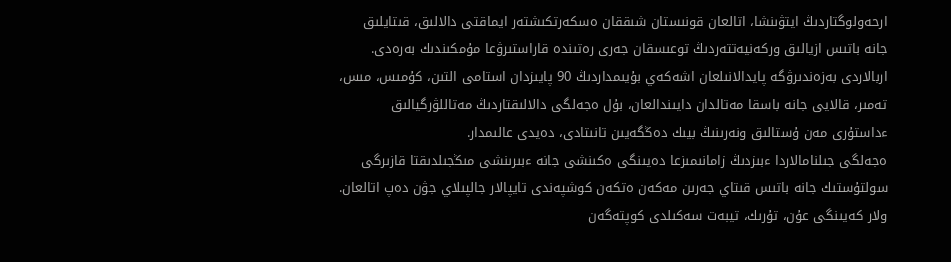ارحەولوگتاردىڭ ايتۋىنشا، اتالعان قونىستان شىققان ەسكەرتكىشتەر ايماقتى دالالىق، قىتايلىق جانە باتىس ازيالىق وركەنيەتتەردىڭ توعىسقان جەرى رەتىندە قاراستىرۋعا مۇمكىندىك بەرەدى. اربالاردى بەزەندىرۋگە پايدالانىلعان اشەكەي بۇيىمداردىڭ 90 پايىزدان استامى التىن، كۇمىس، مىس، تەمىر، قالايى جانە باسقا مەتالدان دايىندالعان، بۇل ەجەلگى دالالىقتاردىڭ مەتاللۋرگيالىق ءداستۇرى مەن ۇستالىق ونەرىنىڭ بيىك دەڭگەيىن تانىتادى، دەيدى عالىمدار.
ەجەلگى جىلنامالاردا ءبىزدىڭ زامانىمىزعا دەيىنگى ەكىنشى جانە ءبىرىنشى مىڭجىلدىقتا قازىرگى سولتۇستىك جانە باتىس قىتاي جەرىن مەكەن ەتكەن كوشپەندى تايپالار جالپىلاي جۋن دەپ اتالعان. ولار كەيىنگى عۇن، تۇرىك، تيبەت سەكىلدى كوپتەگەن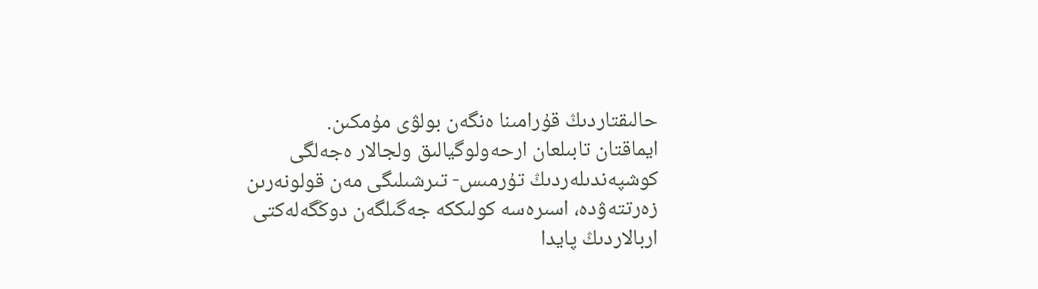حالىقتاردىڭ قۇرامىنا ەنگەن بولۋى مۇمكىن.
ايماقتان تابىلعان ارحەولوگيالىق ولجالار ەجەلگى كوشپەندىلەردىڭ تۇرمىس- تىرشىلىگى مەن قولونەرىن زەرتتەۋدە، اسىرەسە كولىككە جەگىلگەن دوڭگەلەكتى اربالاردىڭ پايدا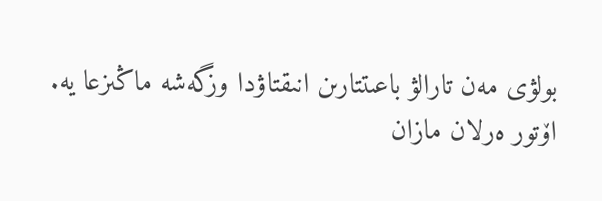بولۋى مەن تارالۋ باعىتتارىن انىقتاۋدا وزگەشە ماڭىزعا يە.
اۆتور ەرلان مازان